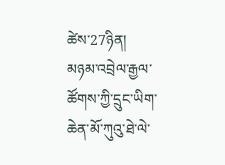ཚེས་27ཉིན། མཉམ་འབྲེལ་རྒྱལ་ཚོགས་ཀྱི་དྲུང་ཡིག་ཆེན་མོ་ཀུའུ་ཐེ་ལེ་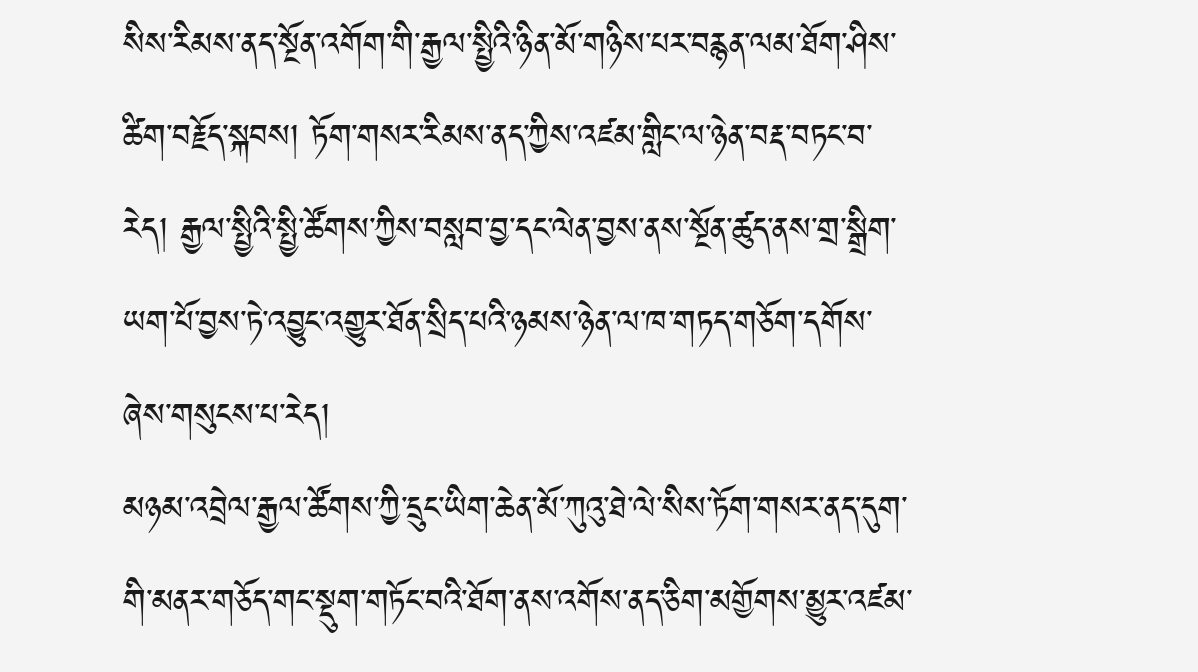སིས་རིམས་ནད་སྔོན་འགོག་གི་རྒྱལ་སྤྱིའི་ཉིན་མོ་གཉིས་པར་བརྙན་ལམ་ཐོག་ཤིས་ཚིག་བརྗོད་སྐབས། ཏོག་གསར་རིམས་ནད་ཀྱིས་འཛམ་གླིང་ལ་ཉེན་བརྡ་བཏང་བ་རེད། རྒྱལ་སྤྱིའི་སྤྱི་ཚོགས་ཀྱིས་བསླབ་བྱ་དང་ལེན་བྱས་ནས་སྔོན་ཚུད་ནས་གྲ་སྒྲིག་ཡག་པོ་བྱས་ཏེ་འབྱུང་འགྱུར་ཐོན་སྲིད་པའི་ཉམས་ཉེན་ལ་ཁ་གཏད་གཅོག་དགོས་ཞེས་གསུངས་པ་རེད།
མཉམ་འབྲེལ་རྒྱལ་ཚོགས་ཀྱི་དྲུང་ཡིག་ཆེན་མོ་ཀུའུ་ཐེ་ལེ་སིས་ཏོག་གསར་ནད་དུག་གི་མནར་གཅོད་གང་སྡུག་གཏོང་བའི་ཐོག་ནས་འགོས་ནད་ཅིག་མགྱོགས་མྱུར་འཛམ་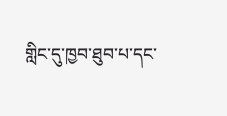གླིང་དུ་ཁྱབ་ཐུབ་པ་དང་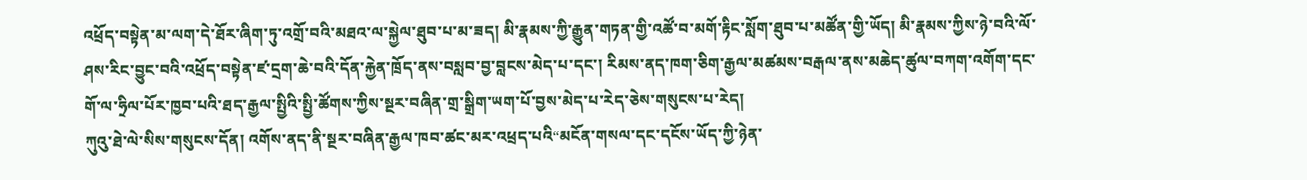འཕྲོད་བསྟེན་མ་ལག་དེ་ཐོར་ཞིག་ཏུ་འགྲོ་བའི་མཐའ་ལ་སྐྱེལ་ཐུབ་པ་མ་ཟད། མི་རྣམས་ཀྱི་རྒྱུན་གཏན་གྱི་འཚོ་བ་མགོ་རྟིང་སློག་ཐུབ་པ་མཚོན་གྱི་ཡོད། མི་རྣམས་ཀྱིས་ཉེ་བའི་ལོ་ཤས་རིང་བྱུང་བའི་འཕྲོད་བསྟེན་ཛ་དྲག་ཆེ་བའི་དོན་རྐྱེན་ཁྲོད་ནས་བསླབ་བྱ་བླངས་མེད་པ་དང་། རིམས་ནད་ཁག་ཅིག་རྒྱལ་མཚམས་བརྒལ་ནས་མཆེད་ཚུལ་བཀག་འགོག་དང་གོ་ལ་ཧྲིལ་པོར་ཁྱབ་པའི་ཐད་རྒྱལ་སྤྱིའི་སྤྱི་ཚོགས་ཀྱིས་སྔར་བཞིན་གྲ་སྒྲིག་ཡག་པོ་བྱས་མེད་པ་རེད་ཅེས་གསུངས་པ་རེད།
ཀུའུ་ཐེ་ལེ་སིས་གསུངས་དོན། འགོས་ནད་ནི་སྔར་བཞིན་རྒྱལ་ཁབ་ཚང་མར་འཕྲད་པའི“མངོན་གསལ་དང་དངོས་ཡོད་ཀྱི་ཉེན་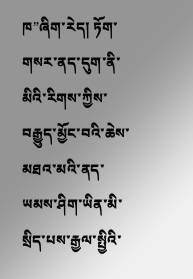ཁ”ཞིག་རེད། ཏོག་གསར་ནད་དུག་ནི་མིའི་རིགས་ཀྱིས་བརྒྱུད་མྱོང་བའི་ཆེས་མཐའ་མའི་ནད་ཡམས་ཤིག་ཡིན་མི་སྲིད་པས་རྒྱལ་སྤྱིའི་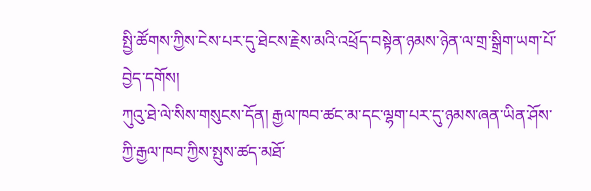སྤྱི་ཚོགས་ཀྱིས་ངེས་པར་དུ་ཐེངས་རྗེས་མའི་འཕྲོད་བསྟེན་ཉམས་ཉེན་ལ་གྲ་སྒྲིག་ཡག་པོ་བྱེད་དགོས།
ཀུའུ་ཐེ་ལེ་སིས་གསུངས་དོན། རྒྱལ་ཁབ་ཚང་མ་དང་ལྷག་པར་དུ་ཉམས་ཞན་ཡིན་ཤོས་ཀྱི་རྒྱལ་ཁབ་ཀྱིས་སྤུས་ཚད་མཐོ་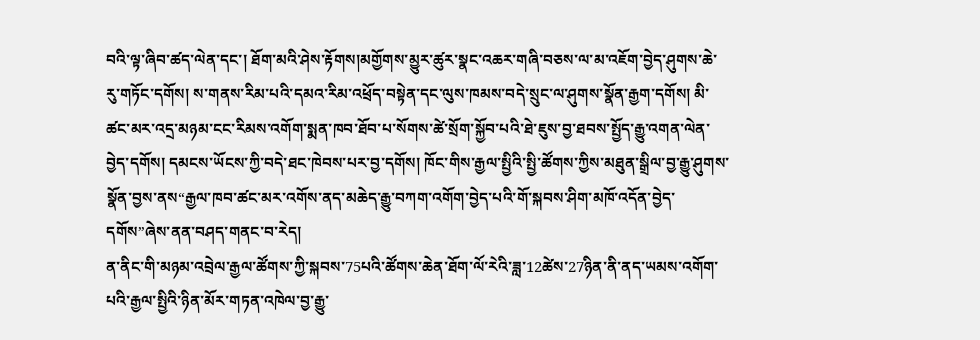བའི་ལྟ་ཞིབ་ཚད་ལེན་དང་། ཐོག་མའི་ཤེས་རྟོགས།མགྱོགས་མྱུར་ཚུར་སྣང་འཆར་གཞི་བཅས་ལ་མ་འཇོག་བྱེད་ཤུགས་ཆེ་རུ་གཏོང་དགོས། ས་གནས་རིམ་པའི་དམའ་རིམ་འཕྲོད་བསྟེན་དང་ལུས་ཁམས་བདེ་སྲུང་ལ་ཤུགས་སྣོན་རྒྱག་དགོས། མི་ཚང་མར་འདྲ་མཉམ་ངང་རིམས་འགོག་སྨན་ཁབ་ཐོབ་པ་སོགས་ཚེ་སྲོག་སྐྱོབ་པའི་ཐེ་ཇུས་བྱ་ཐབས་སྤྱོད་རྒྱུ་འགན་ལེན་བྱེད་དགོས། དམངས་ཡོངས་ཀྱི་བདེ་ཐང་ཁེབས་པར་བྱ་དགོས། ཁོང་གིས་རྒྱལ་སྤྱིའི་སྤྱི་ཚོགས་ཀྱིས་མཐུན་སྒྲིལ་བྱ་རྒྱུ་ཤུགས་སྣོན་བྱས་ནས“རྒྱལ་ཁབ་ཚང་མར་འགོས་ནད་མཆེད་རྒྱུ་བཀག་འགོག་བྱེད་པའི་གོ་སྐབས་ཤིག་མཁོ་འདོན་བྱེད་དགོས”ཞེས་ནན་བཤད་གནང་བ་རེད།
ན་ནིང་གི་མཉམ་འབྲེལ་རྒྱལ་ཚོགས་ཀྱི་སྐབས་75པའི་ཚོགས་ཆེན་ཐོག་ལོ་རེའི་ཟླ་12ཚེས་27ཉིན་ནི་ནད་ཡམས་འགོག་པའི་རྒྱལ་སྤྱིའི་ཉིན་མོར་གཏན་འཁེལ་བྱ་རྒྱུ་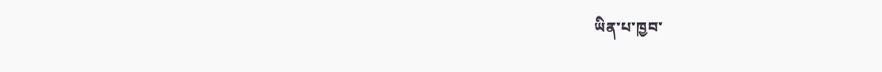ཡིན་པ་ཁྱབ་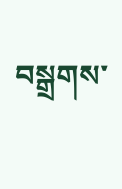བསྒྲགས་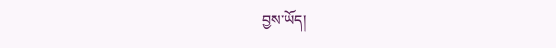བྱས་ཡོད།